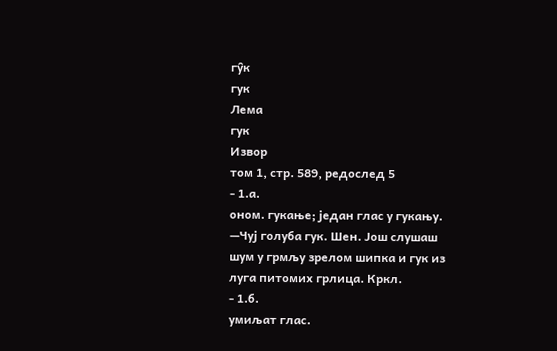гу̑к
гук
Лема
гук
Извор
том 1, стр. 589, редослед 5
- 1.а.
оном. гукање; један глас у гукању. —Чуј голуба гук. Шен. Још слушаш шум у грмљу зрелом шипка и гук из луга питомих грлица. Кркл.
- 1.б.
умиљат глас.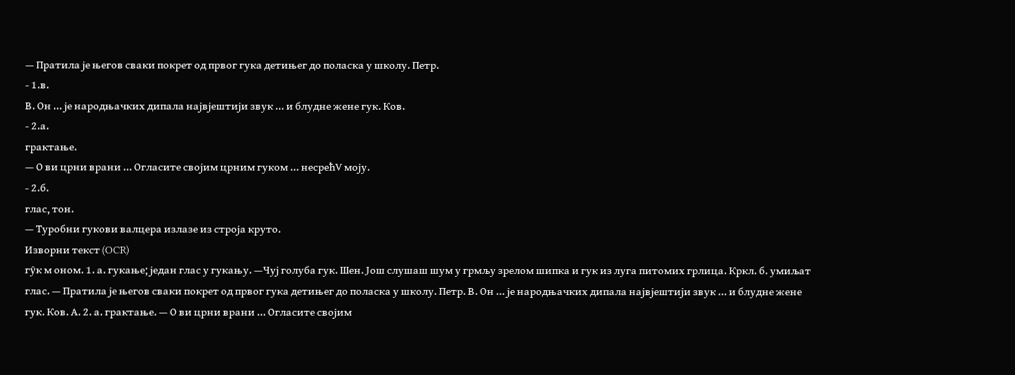— Пратила је његов сваки покрет од првог гука детињег до поласка у школу. Петр.
- 1.в.
В. Он ... је народњачких дипала највјештији звук ... и блудне жене гук. Ков.
- 2.а.
грактање.
— О ви црни врани ... Огласите својим црним гуком ... несрећV моју.
- 2.б.
глас, тон.
— Туробни гукови валцера излазе из строја круто.
Изворни текст (OCR)
гу̑к м оном. 1. а. гукање; један глас у гукању. —Чуј голуба гук. Шен. Још слушаш шум у грмљу зрелом шипка и гук из луга питомих грлица. Кркл. б. умиљат глас. — Пратила је његов сваки покрет од првог гука детињег до поласка у школу. Петр. В. Он ... је народњачких дипала највјештији звук ... и блудне жене гук. Ков. А. 2. а. грактање. — О ви црни врани ... Огласите својим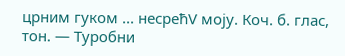црним гуком ... несрећV моју. Коч. б. глас, тон. — Туробни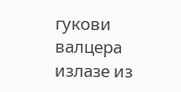гукови валцера излазе из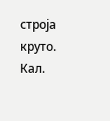строја круто. Кал.